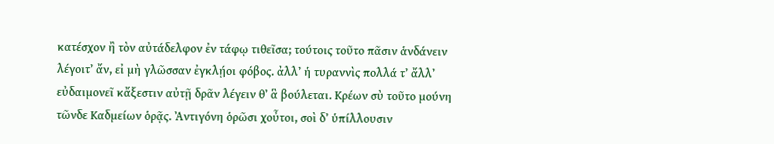κατέσχον ἢ τὸν αὐτάδελφον ἐν τάφῳ τιθεῖσα; τούτοις τοῦτο πᾶσιν ἁνδάνειν λέγοιτʼ ἄν, εἰ μὴ γλῶσσαν ἐγκλῄοι φόβος. ἀλλʼ ἡ τυραννὶς πολλά τʼ ἄλλʼ εὐδαιμονεῖ κἄξεστιν αὐτῇ δρᾶν λέγειν θʼ ἃ βούλεται. Κρέων σὺ τοῦτο μούνη τῶνδε Καδμείων ὁρᾷς. Ἀντιγόνη ὁρῶσι χοὖτοι, σοὶ δʼ ὑπίλλουσιν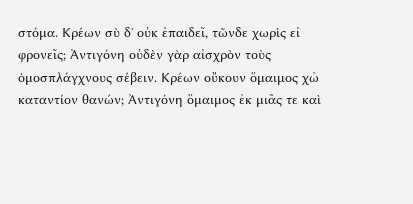στόμα. Κρέων σὺ δʼ οὐκ ἐπαιδεῖ, τῶνδε χωρὶς εἰ φρονεῖς; Ἀντιγόνη οὐδὲν γὰρ αἰσχρὸν τοὺς ὁμοσπλάγχνους σέβειν. Κρέων οὔκουν ὅμαιμος χὠ καταντίον θανών; Ἀντιγόνη ὅμαιμος ἐκ μιᾶς τε καὶ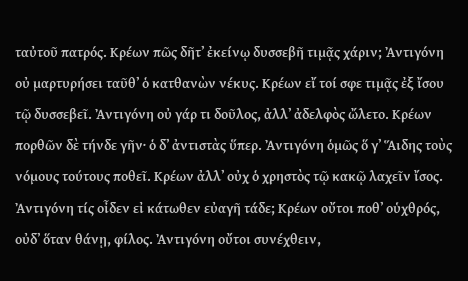ταὐτοῦ πατρός. Κρέων πῶς δῆτʼ ἐκείνῳ δυσσεβῆ τιμᾷς χάριν; Ἀντιγόνη οὐ μαρτυρήσει ταῦθʼ ὁ κατθανὼν νέκυς. Κρέων εἴ τοί σφε τιμᾷς ἐξ ἴσου τῷ δυσσεβεῖ. Ἀντιγόνη οὐ γάρ τι δοῦλος, ἀλλʼ ἀδελφὸς ὤλετο. Κρέων πορθῶν δὲ τήνδε γῆν· ὁ δʼ ἀντιστὰς ὕπερ. Ἀντιγόνη ὁμῶς ὅ γʼ Ἅιδης τοὺς νόμους τούτους ποθεῖ. Κρέων ἀλλʼ οὐχ ὁ χρηστὸς τῷ κακῷ λαχεῖν ἴσος. Ἀντιγόνη τίς οἶδεν εἰ κάτωθεν εὐαγῆ τάδε; Κρέων οὔτοι ποθʼ οὑχθρός, οὐδʼ ὅταν θάνῃ, φίλος. Ἀντιγόνη οὔτοι συνέχθειν,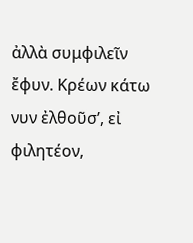ἀλλὰ συμφιλεῖν ἔφυν. Κρέων κάτω νυν ἐλθοῦσʼ, εἰ φιλητέον,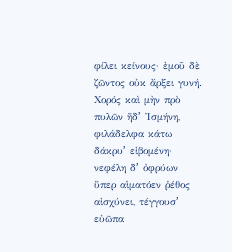φίλει κείνους· ἐμοῦ δὲ ζῶντος οὐκ ἄρξει γυνή. Χορός καὶ μὴν πρὸ πυλῶν ἥδʼ Ἰσμήνη, φιλάδελφα κάτω δάκρυʼ εἰβομένη· νεφέλη δʼ ὀφρύων ὕπερ αἱματόεν ῥέθος αἰσχύνει, τέγγουσʼ εὐῶπα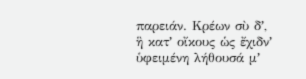παρειάν. Κρέων σὺ δʼ, ἣ κατʼ οἴκους ὡς ἔχιδνʼ ὑφειμένη λήθουσά μʼ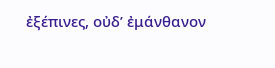ἐξέπινες, οὐδʼ ἐμάνθανον